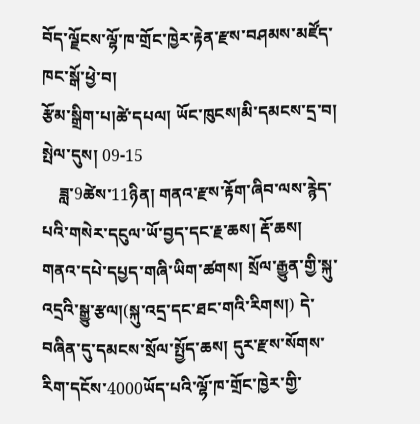བོད་ལྗོངས་ལྷོ་ཁ་གྲོང་ཁྱེར་རྟེན་རྫས་བཤམས་མཛོད་ཁང་སྒོ་ཕྱེ་བ།
རྩོམ་སྒྲིག་པ།ཚེ་དཔལ། ཡོང་ཁུངས།མི་དམངས་དྲ་བ། སྤེལ་དུས། 09-15
    ཟླ་9ཚེས་11ཉིན། གནའ་རྫས་རྟོག་ཞིབ་ལས་རྙེད་པའི་གསེར་དངུལ་ཡོ་བྱད་དང་རྗ་ཆས། རྡོ་ཆས། གནའ་དཔེ་དཔྱད་གཞི་ཡིག་ཚགས། སྲོལ་རྒྱུན་གྱི་སྐུ་འདྲའི་སྒྱུ་རྩལ།(སྐུ་འདྲ་དང་ཐང་གའི་རིགས།) དེ་བཞིན་དུ་དམངས་སྲོལ་སྤྱོད་ཆས། དུར་རྫས་སོགས་རིག་དངོས་4000ཡོད་པའི་ལྷོ་ཁ་གྲོང་ཁྱེར་གྱི་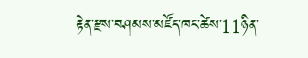རྟེན་རྫས་བཤམས་མཛོད་ཁང་ཚེས་11ཉིན་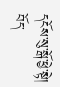དངོས་སུ་སྒོ་ཕྱེ་སྟེ། བོད་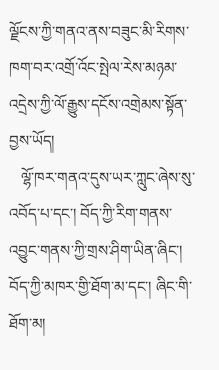ལྗོངས་ཀྱི་གནའ་ནས་བཟུང་མི་རིགས་ཁག་བར་འགྲོ་འོང་སྤེལ་རེས་མཉམ་འདྲེས་ཀྱི་ལོ་རྒྱུས་དངོས་འགྲེམས་སྟོན་བྱས་ཡོད།
   ལྷོ་ཁར་གནའ་དུས་ཡར་ཀླུང་ཞེས་སུ་འབོད་པ་དང་། བོད་ཀྱི་རིག་གནས་འབྱུང་གནས་ཀྱི་གྲས་ཤིག་ཡིན་ཞིང་། བོད་ཀྱི་མཁར་གྱི་ཐོག་མ་དང་། ཞིང་གི་ཐོག་མ།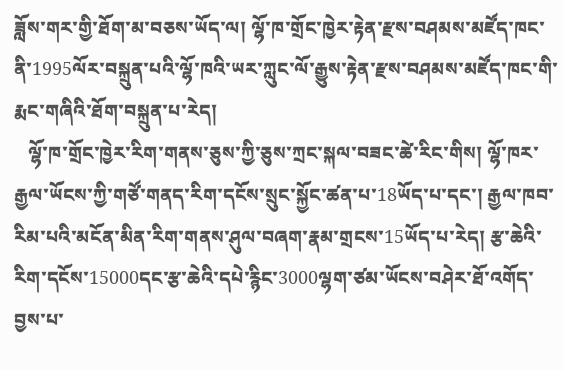ཟློས་གར་གྱི་ཐོག་མ་བཅས་ཡོད་ལ། ལྷོ་ཁ་གྲོང་ཁྱེར་རྟེན་རྫས་བཤམས་མཛོད་ཁང་ནི་1995ལོར་བསྐྲུན་པའི་ལྷོ་ཁའི་ཡར་ཀླུང་ལོ་རྒྱུས་རྟེན་རྫས་བཤམས་མཛོད་ཁང་གི་རྨང་གཞིའི་ཐོག་བསྐྲུན་པ་རེད།
   ལྷོ་ཁ་གྲོང་ཁྱེར་རིག་གནས་ཅུས་ཀྱི་ཅུས་ཀྲང་སྐལ་བཟང་ཚེ་རིང་གིས། ལྷོ་ཁར་རྒྱལ་ཡོངས་ཀྱི་གཙོ་གནད་རིག་དངོས་སྲུང་སྐྱོང་ཚན་པ་18ཡོད་པ་དང་། རྒྱལ་ཁབ་རིམ་པའི་མངོན་མིན་རིག་གནས་ཤུལ་བཞག་རྣམ་གྲངས་15ཡོད་པ་རེད། རྩ་ཆེའི་རིག་དངོས་15000དང་རྩ་ཆེའི་དཔེ་རྙིང་3000ལྷག་ཙམ་ཡོངས་བཤེར་ཐོ་འགོད་བྱས་པ་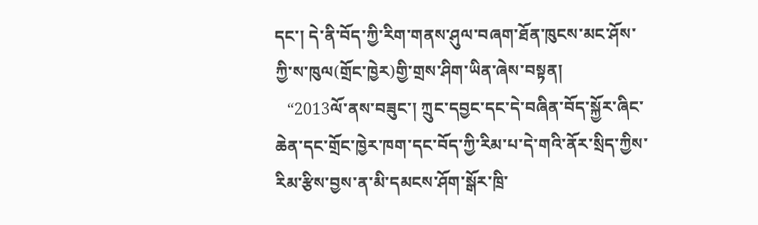དང་། དེ་ནི་བོད་ཀྱི་རིག་གནས་ཤུལ་བཞག་ཐོན་ཁུངས་མང་ཤོས་ཀྱི་ས་ཁུལ(གྲོང་ཁྱེར)གྱི་གྲས་ཤིག་ཡིན་ཞེས་བསྟན།
   “2013ལོ་ནས་བཟུང་། ཀྲུང་དབྱང་དང་དེ་བཞིན་བོད་སྐྱོར་ཞིང་ཆེན་དང་གྲོང་ཁྱེར་ཁག་དང་བོད་ཀྱི་རིམ་པ་དེ་གའི་ནོར་སྲིད་ཀྱིས་རིམ་རྩིས་བྱས་ན་མི་དམངས་ཤོག་སྒོར་ཁྲི་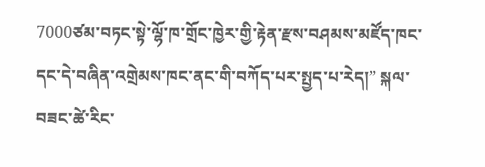7000ཙམ་བཏང་སྟེ་ལྷོ་ཁ་གྲོང་ཁྱེར་གྱི་རྟེན་རྫས་བཤམས་མཛོད་ཁང་དང་དེ་བཞིན་འགྲེམས་ཁང་ནང་གི་བཀོད་པར་སྤྱད་པ་རེད།” སྐལ་བཟང་ཚེ་རིང་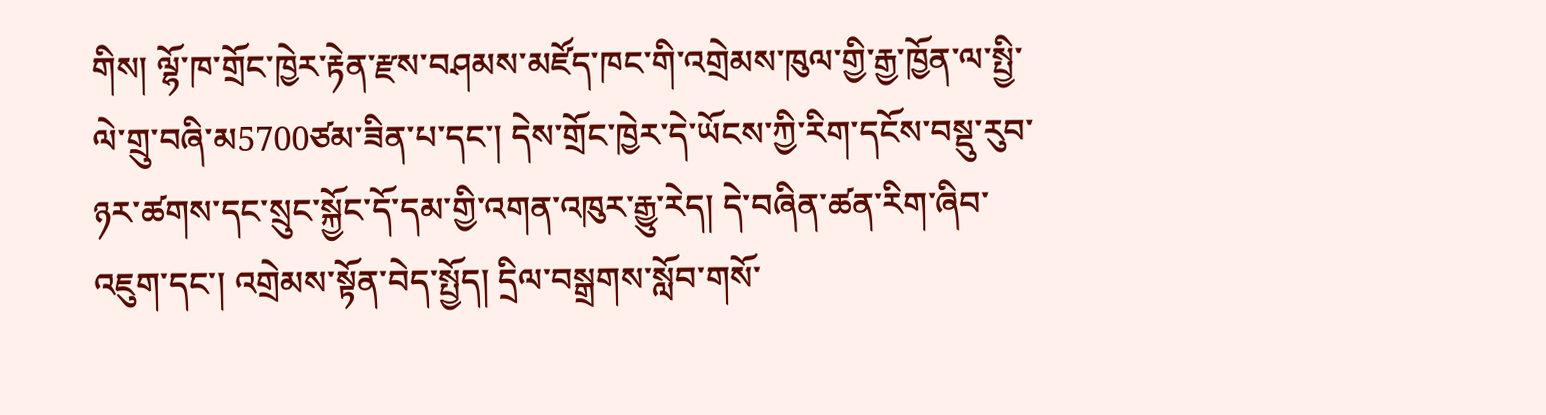གིས། ལྷོ་ཁ་གྲོང་ཁྱེར་རྟེན་རྫས་བཤམས་མཛོད་ཁང་གི་འགྲེམས་ཁུལ་གྱི་རྒྱ་ཁྱོན་ལ་སྤྱི་ལེ་གྲུ་བཞི་མ5700ཙམ་ཟིན་པ་དང་། དེས་གྲོང་ཁྱེར་དེ་ཡོངས་ཀྱི་རིག་དངོས་བསྡུ་རུབ་ཉར་ཚགས་དང་སྲུང་སྐྱོང་དོ་དམ་གྱི་འགན་འཁུར་རྒྱུ་རེད། དེ་བཞིན་ཚན་རིག་ཞིབ་འཇུག་དང་། འགྲེམས་སྟོན་བེད་སྤྱོད། དྲིལ་བསྒྲགས་སློབ་གསོ་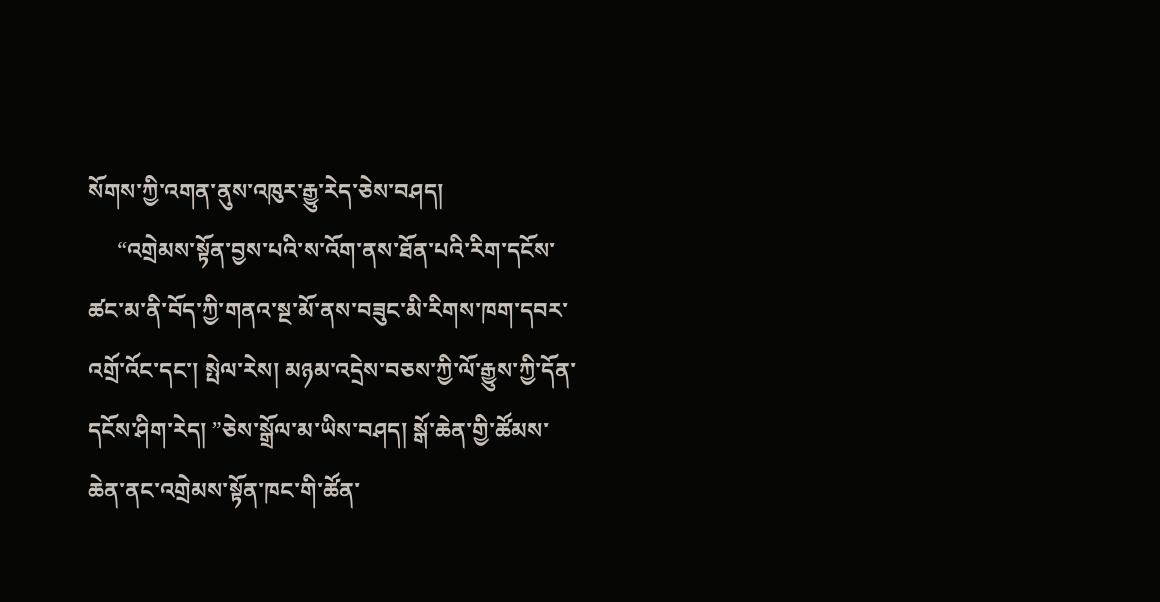སོགས་ཀྱི་འགན་ནུས་འཁུར་རྒྱུ་རེད་ཅེས་བཤད།
     “འགྲེམས་སྟོན་བྱས་པའི་ས་འོག་ནས་ཐོན་པའི་རིག་དངོས་ཚང་མ་ནི་བོད་ཀྱི་གནའ་སྔ་མོ་ནས་བཟུང་མི་རིགས་ཁག་དབར་འགྲོ་འོང་དང་། སྤེལ་རེས། མཉམ་འདྲེས་བཅས་ཀྱི་ལོ་རྒྱུས་ཀྱི་དོན་དངོས་ཤིག་རེད། ”ཅེས་སྒྲོལ་མ་ཡིས་བཤད། སྒོ་ཆེན་གྱི་ཚོམས་ཆེན་ནང་འགྲེམས་སྟོན་ཁང་གི་ཚོན་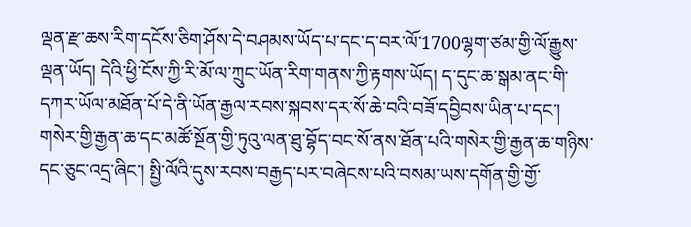ལྡན་རྫ་ཆས་རིག་དངོས་ཅིག་ཤོས་དེ་བཤམས་ཡོད་པ་དང་ད་བར་ལོ་1700ལྷག་ཙམ་གྱི་ལོ་རྒྱུས་ལྡན་ཡོད། དེའི་ཕྱི་ངོས་ཀྱི་རི་མོ་ལ་ཀྲུང་ཡོན་རིག་གནས་ཀྱི་རྟགས་ཡོད། ད་དུང་ཆ་སྒམ་ནང་གི་དཀར་ཡོལ་མཐོན་པོ་དེ་ནི་ཡོན་རྒྱལ་རབས་སྐབས་དར་སོ་ཆེ་བའི་བཟོ་དབྱིབས་ཡིན་པ་དང་། གསེར་གྱི་རྒྱན་ཆ་དང་མཚོ་སྔོན་གྱི་ཏུའུ་ལན་ཐུ་བྷོད་བང་སོ་ནས་ཐོན་པའི་གསེར་གྱི་རྒྱན་ཆ་གཉིས་དང་ཅུང་འདྲ་ཞིང་། སྤྱི་ལོའི་དུས་རབས་བརྒྱད་པར་བཞེངས་པའི་བསམ་ཡས་དགོན་གྱི་གྱོ་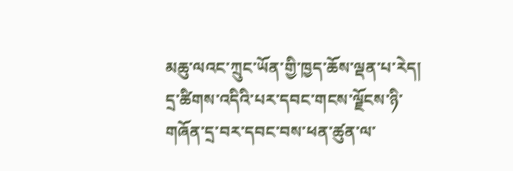མཆུ་ལའང་ཀྲུང་ཡོན་གྱི་ཁྱད་ཆོས་ལྡན་པ་རེད།
དྲ་ཚིགས་འདིའི་པར་དབང་གངས་ལྗོངས་ཉི་གཞོན་དྲ་བར་དབང་བས་ཕན་ཚུན་ལ་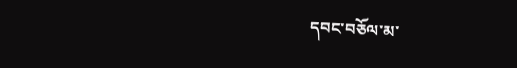དབང་བཅོལ་མ་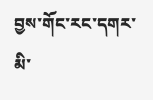བྱས་གོང་རང་དགར་མི་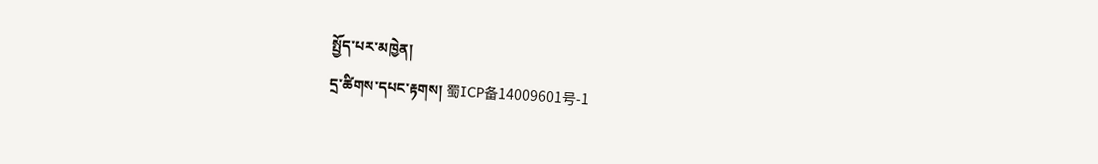སྤྱོད་པར་མཁྱེན།
དྲ་ཚིགས་དཔང་རྟགས། 蜀ICP备14009601号-1